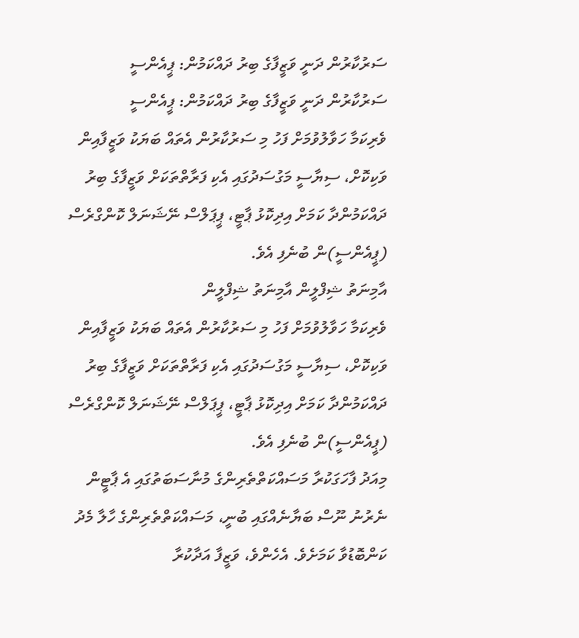ސަރުކާރުން ދަނީ ވަޒީފާގެ ބިރު ދައްކަމުން: ޕީއެންސީ
ސަރުކާރުން ދަނީ ވަޒީފާގެ ބިރު ދައްކަމުން: ޕީއެންސީ
ވެރިކަމާ ހަވާލުވުމަށް ފަހު މި ސަރުކާރުން އެތައް ބަޔަކު ވަޒީފާއިން ވަކިކޮށް، ސިޔާސީ މަގުސަދުގައި އެކި ފަރާތްތަކަށް ވަޒީފާގެ ބިރު ދައްކަމުންދާ ކަމަށް އިދިކޮޅު ޕާޓީ، ޕީޕަލްސް ނޭޝަނަލް ކޮންގްރެސް (ޕީއެންސީ)ން ބުނެފި އެވެ.
އާމިނަތު ޝިފްލީން އާމިނަތު ޝިފްލީން
ވެރިކަމާ ހަވާލުވުމަށް ފަހު މި ސަރުކާރުން އެތައް ބަޔަކު ވަޒީފާއިން ވަކިކޮށް، ސިޔާސީ މަގުސަދުގައި އެކި ފަރާތްތަކަށް ވަޒީފާގެ ބިރު ދައްކަމުންދާ ކަމަށް އިދިކޮޅު ޕާޓީ، ޕީޕަލްސް ނޭޝަނަލް ކޮންގްރެސް (ޕީއެންސީ)ން ބުނެފި އެވެ.
މިއަދު ފާހަގަކުރާ މަސައްކަތްތެރިންގެ މުނާސަބަތުގައި އެ ޕާޓީން ނެރުނު ނޫސް ބަޔާނެއްގައި ބުނީ، މަސައްކަތްތެރިންގެ ހާލާ މެދު ކަންބޮޑުވާ ކަމަށެވެ. އެހެންވެ، ވަޒީފާ އަދާކުރާ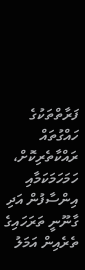ފަރާތްތަކުގެ ހައްގުތައް ރައްކާތެރިކޮށް، ހަމަހަމަކަމާއި އިންސާފުން އަދި ގާނޫނީ ތަރަހައިގެ ތެރެއިން އަމަލު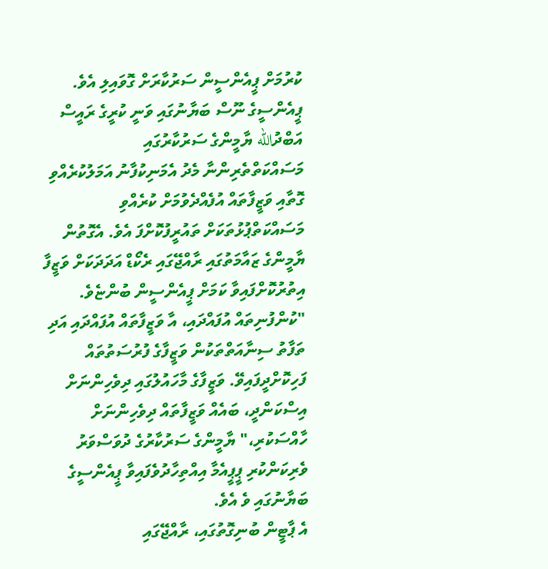ކުރުމަށް ޕީއެންސީން ސަރުކާރަށް ގޮވައިލި އެވެ.
ޕީއެންސީގެ ނޫސް ބަޔާނުގައި ވަނީ ކުރީގެ ރައީސް އަބްދުالله ޔާމީންގެ ސަރުކާރުގައި މަސައްކަތްތެރިންނާ މެދު އެމަނިކުފާނު އަމަލުކުރެއްވި ގޮތާއި ވަޒީފާތައް އުފެއްދެވުމަށް ކުރެއްވި މަސައްކަތްޕުޅުތަކަށް ތައުރީފުކޮށްފަ އެވެ. އެގޮތުން ޔާމީންގެ ޒައާމަތުގައި ރާއްޖޭގައި ރެކޯޑް އަދަދަކަށް ވަޒީފާ އިތުރުކޮށްފައިވާ ކަމަށް ޕީއެންސީން ބުންޏެވެ.
"ކުންފުނިތައް އުފައްދައި، އާ ވަޒީފާތައް އުފައްދައި އަދި ތަފާތު ސިނާއަތްތަކުން ވަޒީފާގެ ފުރުސަތުތައް ފަހިކޮށްދީފައިވޭ. ވަޒީފާގެ މާހައުލުގައި ދިވެހިންނަށް އިސްކަންދީ، ބައެއް ވަޒީފާތައް ދިވެހިންނަށް ހާއްސަކުރި،" ޔާމީންގެ ސަރުކާރުގެ ދުވަސްވަރު ވެރިކަންކުރި ޕީޕީއެމާ އިއްތިހާދުވެފައިވާ ޕީއެންސީގެ ބަޔާނުގައި ވެ އެވެ.
އެ ޕާޓީން ބުނިގޮތުގައި، ރާއްޖޭގައި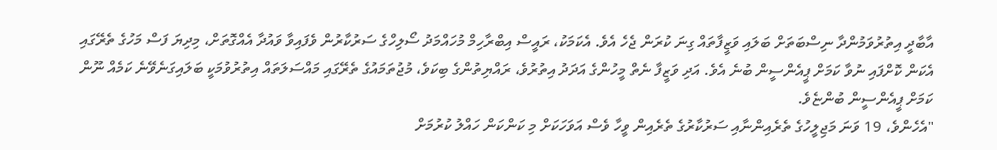އާބާދީ އިތުރުވަމުންދާ ނިސްބަތަށް ބަލައި ވަޒީފާތައް ގިނަ ކުރަން ޖެހެ އެވެ. އެކަމަކު، ރައީސް އިބްރާހިމް މުހައްމަދު ސޯލިހްގެ ސަރުކާރުން ވެފައިވާ ވައުދާ އެއްގޮތަށް، މިދިޔަ ފަސް މަހުގެ ތެރޭގައި އެކަން ކޮށްފައި ނުވާ ކަމަށް ޕީއެންސީން ބުނެ އެވެ. އަދި ވަޒީފާ ނެތް މީހުންގެ އަދަދު އިތުރުވެ، ރައްޔިތުންގެ ބިކަވެ، މުޖުތަމައުގެ ތެރޭގައި މައްސަލަތައް އިތުރުވުމަކީ ބަލައިގަނެވޭނެ ކަމެއް ނޫން ކަމަށް ޕީއެންސީން ބުންޏެވެ.
"އެހެންވެ، 19 ވަނަ މަޖިލީހުގެ ތެރެއިންނާއި ސަރުކާރުގެ ތެރެއިން ވީހާ ވެސް އަވަހަކަށް މި ކަންކަން ހައްލު ކުރުމަށް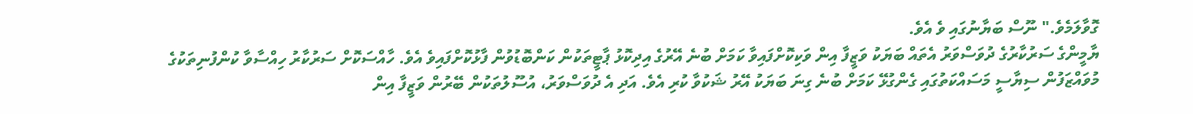ގޮވާލަމެވެ." ނޫސް ބަޔާނުގައި ވެ އެވެ.
ޔާމީންގެ ސަރުކާރުގެ ދުވަސްވަރު އެތައް ބަޔަކު ވަޒީފާ އިން ވަކިކޮށްފައިވާ ކަމަށް ބުނެ އޭރުގެ އިދިކޮޅު ޕާޓީތަކުން ކަންބޮޑުވުން ފާޅުކޮށްފައިވެ އެވެ. ހާއްސަކޮށް ސަރުކާރު ހިއްސާވާ ކުންފުނިތަކުގެ މުވައްޒަފުން ސިޔާސީ މަސައްކަތުގައި ގެންގުޅޭ ކަމަށް ބުނެ ގިނަ ބަޔަކު އޭރު ޝަކުވާ ކުރި އެވެ. އަދި އެ ދުވަސްވަރު، އުސޫލުތަކުން ބޭރުން ވަޒީފާ އިން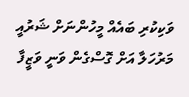ވަކިކުރި ބައެއް މީހުންނަށް ޝަރުއީ މަރުހަލާ އަށް ގޮސްގެން ވަނީ ވަޒީފާ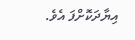އިޔާދަކޮށްފަ އެވެ.